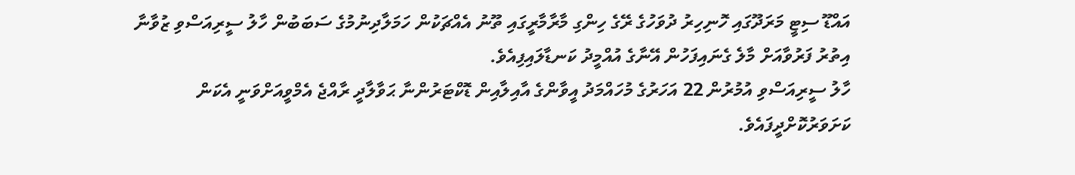އައްޑޫ ސިޓީ މަރަދޫގައި ހޮނިހިރު ދުވަހުގެ ރޭގެ ހިންގި މާރާމާރީގައި ތޫނު އެއްޗަކުން ހަމަލާދިނުމުގެ ސަބަބުން ހާލު ސީރިއަސްވި ޒުވާނާ އިތުރު ފަރުވާއަށް މާލެ ގެނައިފަހުން އޭނާގެ އުއްމީދު ކަނޑާލައިފިއެވެ.
ހާލު ސީރިއަސްވި އުމުރުން 22 އަހަރުގެ މުހައްމަދު އީވާންގެ އާއިލާއިން ޑޮކްޓަރުންނާ ޙަވާލާދީ ރާއްޖެ އެމްވީއަށްވަނީ އެކަން ކަށަވަރުކޮށްދީފައެވެ.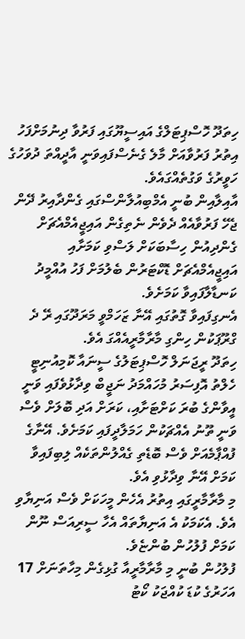ހިތަދޫ ހޮސްޕިޓަލްގެ އައިސީޔޫގައި ފަރުވާ ދިނުމަށްފަހު އިތުރު ފަރުވާއަށް މާލެ ގެނެސްފައިވަނީ އާދީއްތަ ދުވަހުގެ ހަވީރުގެ ވަގުތެއްގައެވެ.
އާއިލާއިން ބުނީ އެމްބިއުލާންސްގައި ގެންދާއިރު ދޭން ޖެހޭ ފަރުވާއެއް ދެވެން ނެތިގެން އައިޖީއެމްއެޗަށް ގެންދިއުން ހިސާބަކަށް ލަސްވި ކަމަށާއި އައިޖީއެމްއެޗަށް ޑޮކްޓަރުން ބެލުމަށް ފަހު އުއްމީދު ކަނޑާލާފައިވާ ކަމަށެވެ.
އެނގިފައިވާ ގޮތުގައި އޭނާ ޒަހަމްވީ މަރަދޫގައި ރޭ ދެ ގްރޫޕަކުން ހިންގި މާރާމާރީއެއްގަ އެވެ.
ހިތަދޫ ރީޖަނަލް ހޮސްޕިޓަލުގެ ސީނައާ ކޮމިއުނިޓީ ހެލްތު އޮފިސަރު މުހައްމަދު ނަޖީބް ވިދާޅުވެފައި ވަނީ އީވާންގެ ބުރަ ކަށްޓަށާއި، ކަރަށް އަދި ބޮލަށް ވެސް ވަނީ ތޫނު އެއްޗަކުން ހަމަލާދީފައި ކަމަށެވެ. އޭނާގެ ފުއްޕާމެއަށް ވެސް ބޮޑެތި ގެއްލުންތަކެއް ލިބިފައިވާ ކަމަށް އޭނާ ވިދާޅުވި އެވެ.
މި މާރާމާރީގައި އިތުރު އެހެން މީހަކަށް ވެސް އަނިޔާވި އެވެ. އެކަމަކު އެ އަނިޔާތައް އެހާ ސީރިއަސް ނޫން ކަމަށް ފުލުހުން ބުންޏެވެ.
ފުލުހުން ބުނީ މި މާރާމާރީއާ ގުޅިގެން މިހާތަނަށް 17 އަހަރުގެ ކުޑަ ކުއްޖަކު ކޯޓު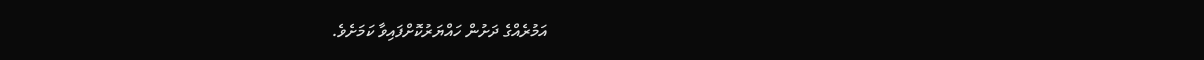އަމުރެއްގެ ދަށުން ހައްޔަރުކޮށްފައިވާ ކަމަށެވެ.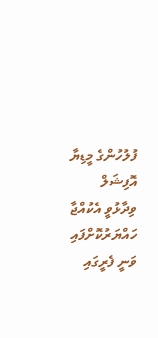ފުލުހުންގެ މީޑިޔާ އޮފިޝަލް ވިދާޅުވީ އެކުއްޖާ ހައްޔަރުކޮށްފައި ވަނީ ފެރީގައި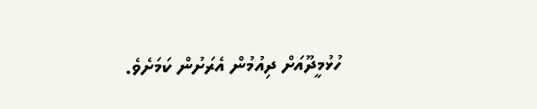ހުޅުމީދޫއަށް ދިއުމުން އެރަށުން ކަމަށެވެ.